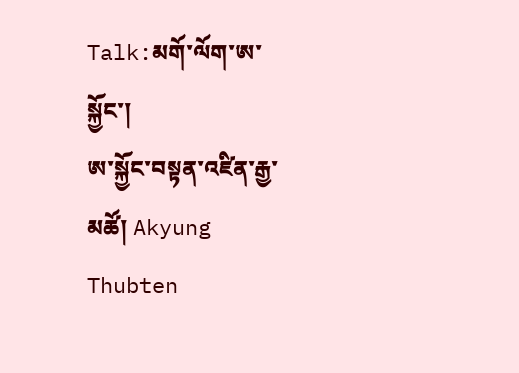Talk:མགོ་ལོག་ཨ་སྐྱོང་།
ཨ་སྐྱོང་བསྟན་འཛིན་རྒྱ་མཚོ། Akyung Thubten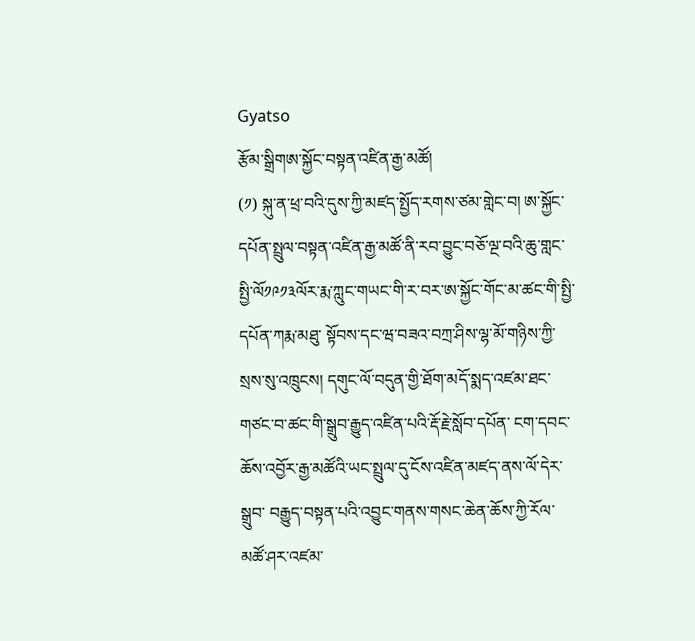Gyatso
རྩོམ་སྒྲིགཨ་སྐྱོང་བསྟན་འཛིན་རྒྱ་མཚོ།
(༡) སྐུ་ན་ཕྲ་བའི་དུས་ཀྱི་མཛད་སྤྱོད་རགས་ཙམ་གླེང་བ། ཨ་སྐྱོང་དཔོན་སྤྲུལ་བསྟན་འཛིན་རྒྱ་མཚོ་ནི་རབ་བྱུང་བཅོ་ལྔ་བའི་ཆུ་གླང་སྤྱི་ལོ༡༩༡༣ལོར་རྨ་ཀླུང་གཡང་གི་ར་བར་ཨ་སྐྱོང་གོང་མ་ཚང་གི་སྤྱི་དཔོན་ཀརྨ་མཐུ་ སྟོབས་དང་ཝ་བཟའ་བཀྲ་ཤིས་ལྷ་མོ་གཉིས་ཀྱི་སྲས་སུ་འཁྲུངས། དགུང་ལོ་བདུན་གྱི་ཐོག་མདོ་སྨད་འཛམ་ཐང་གཙང་བ་ཚང་གི་སྒྲུབ་རྒྱུད་འཛིན་པའི་རྡོ་རྗེ་སློབ་དཔོན་ ངག་དབང་ཆོས་འབྱོར་རྒྱ་མཚོའི་ཡང་སྤྲུལ་དུ་ངོས་འཛིན་མཛད་ནས་ལོ་དེར་སྒྲུབ་ བརྒྱུད་བསྟན་པའི་འབྱུང་གནས་གསང་ཆེན་ཆོས་ཀྱི་རོལ་མཚོ་ཤར་འཛམ་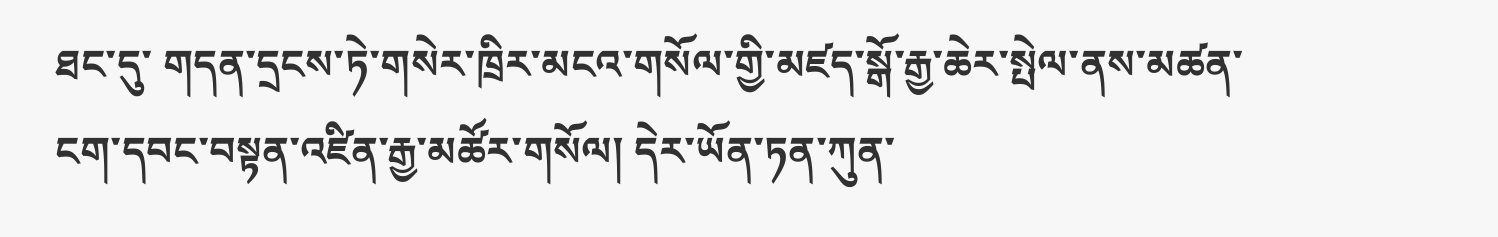ཐང་དུ་ གདན་དྲངས་ཏེ་གསེར་ཁྲིར་མངའ་གསོལ་གྱི་མཛད་སྒོ་རྒྱ་ཆེར་སྤེལ་ནས་མཚན་ངག་དབང་བསྟན་འཛིན་རྒྱ་མཚོར་གསོལ། དེར་ཡོན་ཏན་ཀུན་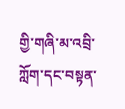གྱི་གཞི་མ་འབྲི་ཀློག་དང་བསྟན་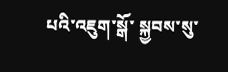པའི་འཇུག་སྒོ་ སྐྱབས་སུ་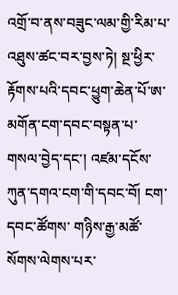འགྲོ་བ་ནས་བཟུང་ལམ་གྱི་རིམ་པ་འཐུས་ཚང་བར་བྱས་ཏེ། སྔ་ཕྱིར་རྟོགས་པའི་དབང་ཕྱུག་ཆེན་པོ་ཨ་མགོན་ངག་དབང་བསྟན་པ་ གསལ་བྱེད་དང་། འཛམ་དངོས་ཀུན་དགའ་ངག་གི་དབང་བོ། ངག་དབང་ཚོགས་ གཉིས་རྒྱ་མཚོ་སོགས་ལེགས་པར་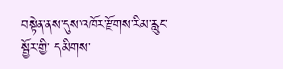བསྟེན་ནས་དུས་འཁོར་རྫོགས་རིམ་རླུང་སྦྱོར་གྱི་ དམིགས་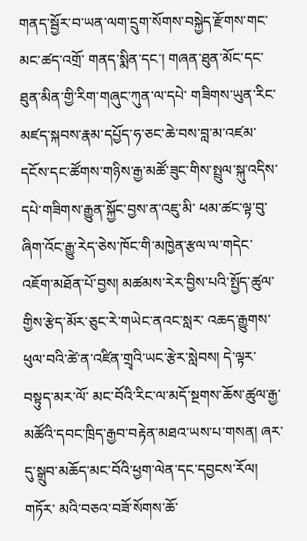གནད་སྦྱོར་བ་ཡན་ལག་དྲུག་སོགས་བསྐྱེད་རྫོགས་གང་མང་ཚད་འགྲོ་ གནད་སྨིན་དང་། གཞན་ཐུན་མོང་དང་ཐུན་མིན་གྱི་རིག་གཞུང་ཀུན་ལ་དཔེ་ གཟིགས་ཡུན་རིང་མཛད་སྐབས་རྣམ་དཔྱོད་ཧ་ཅང་ཆེ་བས་བླ་མ་འཛམ་དངོས་དང་ཚོགས་གཉིས་རྒྱ་མཚོ་ཟུང་གིས་སྤྲུལ་སྐུ་འདིས་དཔེ་གཟིགས་རྒྱུན་སྐྱོང་བྱས་ན་འཇུ་མི་ ཕམ་ཚང་ལྟ་བུ་ཞིག་འོང་རྒྱུ་རེད་ཅེས་ཁོང་གི་མཁྱེན་རྩལ་ལ་གདེང་འཇོག་མཐོན་པོ་བྱས། མཚམས་རེར་བྱིས་པའི་སྤྱོད་ཚུལ་གྱིས་རྩེད་མོར་ཅུང་རེ་གཡེང་ནའང་སླར་ འཆད་རྒྱུགས་ཕུལ་བའི་ཚེ་ན་འཛིན་གྲྭའི་ཡང་རྩེར་སླེབས། དེ་ལྟར་བསྟུད་མར་ལོ་ མང་བོའི་རིང་ལ་མདོ་སྔགས་ཆོས་ཚུལ་རྒྱ་མཚོའི་དབང་ཁྲིད་རྒྱབ་བརྟེན་མཐའ་ཡས་པ་གསན། ཞར་དུ་སྒྲུབ་མཆོད་མང་བོའི་ཕྱག་ལེན་དང་དབྱངས་རོལ། གཏོར་ མའི་བཅའ་བཟོ་སོགས་ཆོ་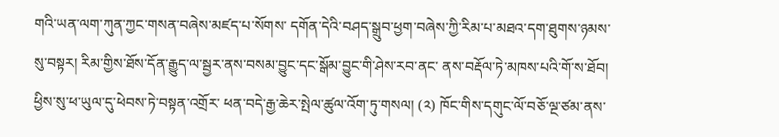གའི་ཡན་ལག་ཀུན་ཀྱང་གསན་བཞེས་མཛད་པ་སོགས་ དགོན་དེའི་བཤད་སྒྲུབ་ཕྱག་བཞེས་ཀྱི་རིམ་པ་མཐའ་དག་ཐུགས་ཉམས་སུ་བསྟར། རིམ་གྱིས་ཐོས་དོན་རྒྱུད་ལ་སྦྱར་ནས་བསམ་བྱུང་དང་སྒོམ་བྱུང་གི་ཤེས་རབ་ནང་ ནས་བརྡོལ་ཏེ་མཁས་པའི་གོ་ས་ཐོབ། ཕྱིས་སུ་ཕ་ཡུལ་དུ་ཕེབས་ཏེ་བསྟན་འགྲོར་ ཕན་བདེ་རྒྱ་ཆེར་སྤེལ་ཚུལ་འོག་ཏུ་གསལ། (༢) ཁོང་གིས་དགུང་ལོ་བཅོ་ལྔ་ཙམ་ནས་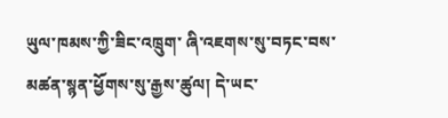ཡུལ་ཁམས་ཀྱི་ཟིང་འཁྲུག་ ཞི་འཇགས་སུ་བཏང་བས་མཚན་སྙན་ཕྱོགས་སུ་རྒྱས་ཚུལ། དེ་ཡང་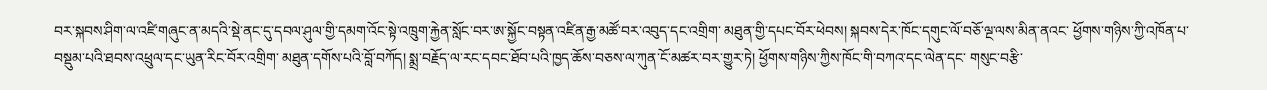བར་སྐབས་ཤིག་ལ་འཛི་གཞུང་ན་མདའི་སྡེ་ནང་དུ་དབལ་ཤུལ་གྱི་དམག་འོང་སྟེ་འཁྲུག་རྐྱེན་སློང་བར་ཨ་སྐྱོང་བསྟན་འཛིན་རྒྱ་མཚོ་བར་འབུད་དང་འགྲིག་ མཐུན་གྱི་དཔང་བོར་ཕེབས། སྐབས་དེར་ཁོང་དགུང་ལོ་བཅོ་ལྔ་ལས་མིན་ནའང་ ཕྱོགས་གཉིས་ཀྱི་འཁོན་པ་བསྡུམ་པའི་ཐབས་འཕྲུལ་དང་ཡུན་རིང་བོར་འགྲིག་ མཐུན་དགོས་པའི་བློ་བཀོད། སྨྲ་བརྗོད་ལ་རང་དབང་ཐོབ་པའི་ཁྱད་ཆོས་བཅས་ལ་ཀུན་ངོ་མཚར་བར་གྱུར་ཏེ། ཕྱོགས་གཉིས་ཀྱིས་ཁོང་གི་བཀའ་དང་ལེན་དང་ གསུང་བརྩི་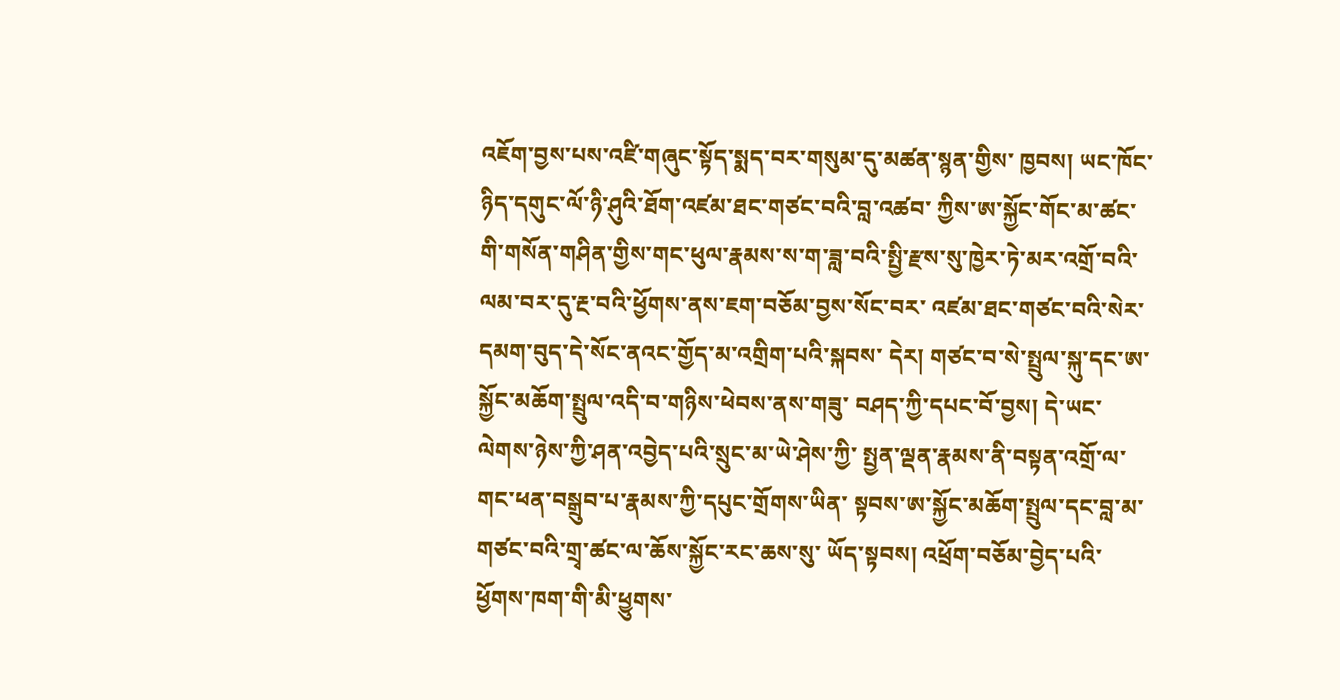འཇོག་བྱས་པས་འཛི་གཞུང་སྟོད་སྨད་བར་གསུམ་དུ་མཚན་སྙན་གྱིས་ ཁྱབས། ཡང་ཁོང་ཉིད་དགུང་ལོ་ཉི་ཤུའི་ཐོག་འཛམ་ཐང་གཙང་བའི་བླ་འཚབ་ ཀྱིས་ཨ་སྐྱོང་གོང་མ་ཚང་གི་གསོན་གཤིན་གྱིས་གང་ཕུལ་རྣམས་ས་ག་ཟླ་བའི་སྤྱི་རྫས་སུ་ཁྱེར་ཏེ་མར་འགྲོ་བའི་ལམ་བར་དུ་རྔ་བའི་ཕྱོགས་ནས་ཇག་བཅོམ་བྱས་སོང་བར་ འཛམ་ཐང་གཙང་བའི་སེར་དམག་བུད་དེ་སོང་ནའང་གྱོད་མ་འགྲིག་པའི་སྐབས་ དེར། གཙང་བ་སེ་སྤྲུལ་སྐུ་དང་ཨ་སྐྱོང་མཆོག་སྤྲུལ་འདི་བ་གཉིས་ཕེབས་ནས་གཟུ་ བཤད་ཀྱི་དཔང་བོ་བྱས། དེ་ཡང་ལེགས་ཉེས་ཀྱི་ཤན་འབྱེད་པའི་སྲུང་མ་ཡེ་ཤེས་ཀྱི་ སྤྱན་ལྡན་རྣམས་ནི་བསྟན་འགྲོ་ལ་གང་ཕན་བསྒྲུབ་པ་རྣམས་ཀྱི་དཔུང་གྲོགས་ཡིན་ སྟབས་ཨ་སྐྱོང་མཆོག་སྤྲུལ་དང་བླ་མ་གཙང་བའི་གྲྭ་ཚང་ལ་ཆོས་སྐྱོང་རང་ཆས་སུ་ ཡོད་སྟབས། འཕྲོག་བཅོམ་བྱེད་པའི་ཕྱོགས་ཁག་གི་མི་ཕྱུགས་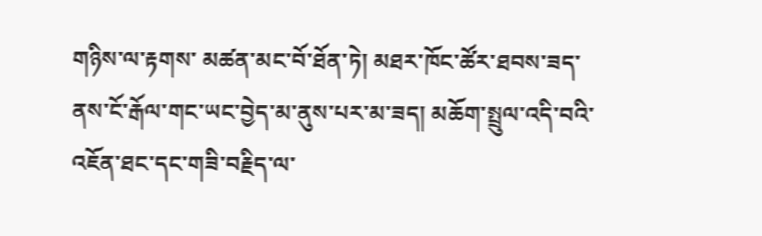གཉིས་ལ་རྟགས་ མཚན་མང་བོ་ཐོན་ཏེ། མཐར་ཁོང་ཚོར་ཐབས་ཟད་ནས་ངོ་རྒོལ་གང་ཡང་བྱེད་མ་ནུས་པར་མ་ཟད། མཆོག་སྤྲུལ་འདི་བའི་འཇོན་ཐང་དང་གཟི་བརྗིད་ལ་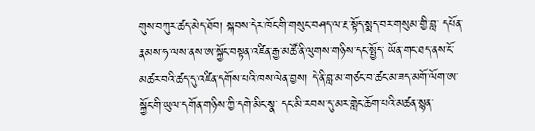གུས་བཀུར་ཚད་མེད་ཐོབ། སྐབས་དེར་ཁོང་གི་གསུང་བཤད་ལ་རྔ་སྟོད་སྨད་བར་གསུམ་གྱི་བླ་ དཔོན་རྣམས་ཧ་ལས་ནས་ཨ་སྐྱོང་བསྟན་འཛིན་རྒྱ་མཚོ་ནི་ལུགས་གཉིས་དང་སྤྱོད་ ཡོན་གང་ཐད་ནས་ངོ་མཚར་བའི་ཚད་དུ་འཛིན་དགོས་པའི་ཁས་ལེན་བྱས། དེ་ནི་བླ་མ་གཙང་བ་ཚང་མ་ཟད་མགོ་ལོག་ཨ་སྐྱོང་གི་ཡུལ་དགོན་གཉིས་ཀྱི་དགེ་མིང་སྣ་ དང་མི་རབས་དུ་མར་གླེང་ཆོག་པའི་མཚན་སྙན་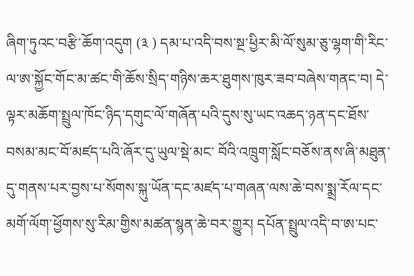ཞིག་ཏུའང་བརྩི་ཆོག་འདུག (༣ ) དམ་པ་འདི་བས་སྔ་ཕྱིར་མི་ལོ་སུམ་ཅུ་ལྷག་གི་རིང་ལ་ཨ་སྐྱོང་གོང་མ་ཚང་གི་ཆོས་སྲིད་གཉིས་ཆར་ཐུགས་ཁུར་ཟབ་བཞེས་གནང་བ། དེ་ལྟར་མཆོག་སྤྲུལ་ཁོང་ཉིད་དགུང་ལོ་གཞོན་པའི་དུས་སུ་ཡང་འཆད་ཉན་དང་ཐོས་བསམ་མང་བོ་མཛད་པའི་ཞོར་དུ་ཡུལ་སྡེ་མང་ བོའི་འཁྲུག་སློང་བཅོས་ནས་ཞི་མཐུན་དུ་གནས་པར་བྱས་པ་སོགས་སྐུ་ཡོན་དང་མཛད་པ་གཞན་ལས་ཆེ་བས་སྨྲ་རོལ་དང་མགོ་ལོག་ཕྱོགས་སུ་རིམ་གྱིས་མཚན་སྙན་ཆེ་བར་གྱུར། དཔོན་སྤྲུལ་འདི་བ་ཨ་པང་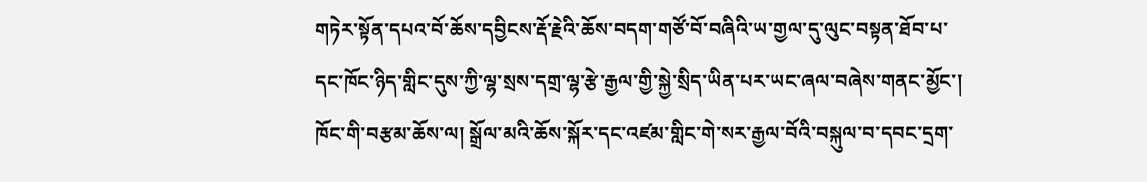གཏེར་སྟོན་དཔའ་བོ་ཆོས་དབྱིངས་རྡོ་རྗེའི་ཆོས་བདག་གཙོ་བོ་བཞིའི་ཡ་གྱལ་དུ་ལུང་བསྟན་ཐོབ་པ་དང་ཁོང་ཉིད་གླིང་དུས་ཀྱི་ལྷ་སྲས་དགྲ་ལྷ་རྩེ་རྒྱལ་གྱི་སྐྱེ་སྲིད་ཡིན་པར་ཡང་ཞལ་བཞེས་གནང་མྱོང་། ཁོང་གི་བརྩམ་ཆོས་ལ། སྒྲོལ་མའི་ཆོས་སྐོར་དང་འཛམ་གླིང་གེ་སར་རྒྱལ་བོའི་བསྐུལ་བ་དབང་དྲག་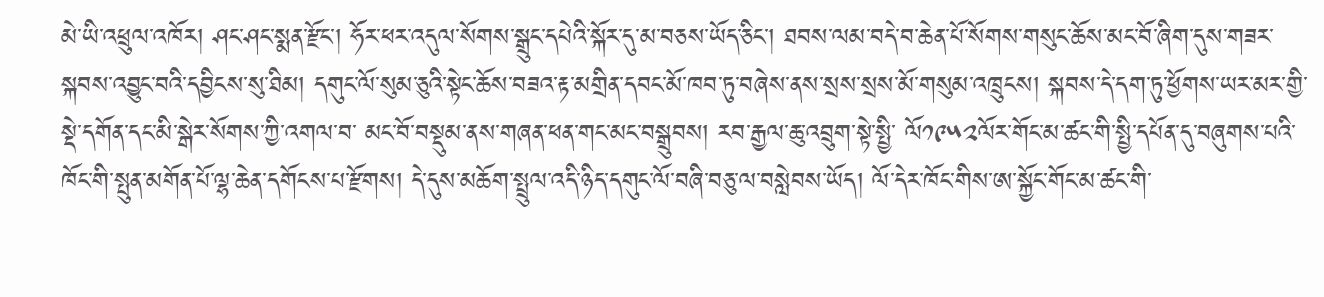མེ་ཡི་འཕྲུལ་འཁོར། ཤང་ཤང་སྨན་རྫོང་། ཧོར་ཕར་འདུལ་སོགས་སྒྲུང་དཔེའི་སྐོར་དུ་མ་བཅས་ཡོད་ཅིང་། ཐབས་ལམ་བདེ་བ་ཆེན་པོ་སོགས་གསུང་ཆོས་མང་བོ་ཞིག་དུས་གཟར་སྐབས་འབྱུང་བའི་དབྱིངས་སུ་ཐིམ། དགུང་ལོ་སུམ་ཅུའི་སྟེང་ཆོས་བཟའ་རྟ་མགྲིན་དབང་མོ་ཁབ་ཏུ་བཞེས་ནས་སྲས་སྲས་མོ་གསུམ་འཁྲུངས། སྐབས་དེ་དག་ཏུ་ཕྱོགས་ཡར་མར་གྱི་སྡེ་དགོན་དང་མི་སྒེར་སོགས་ཀྱི་འགལ་བ་ མང་བོ་བསྡུམ་ནས་གཞན་ཕན་གང་མང་བསྒྲུབས། རབ་རྒྱལ་ཆུ་འབྲུག་སྟེ་སྤྱི་ ལོ༡༩༥༢ལོར་གོང་མ་ཚང་གི་སྤྱི་དཔོན་དུ་བཞུགས་པའི་ཁོང་གི་སྤུན་མགོན་པོ་ལྷ་ཆེན་དགོངས་པ་རྫོགས། དེ་དུས་མཆོག་སྤྲུལ་འདི་ཉིད་དགུང་ལོ་བཞི་བཅུ་ལ་བསླེབས་ཡོད། ལོ་དེར་ཁོང་གིས་ཨ་སྐྱོང་གོང་མ་ཚང་གི་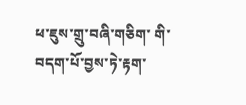ཕ་ཇུས་གྲུ་བཞི་གཅིག་ གི་བདག་པོ་བྱས་ཏེ་རྟག་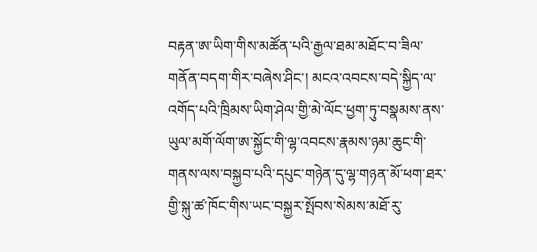བརྟན་ཨ་ཡིག་གིས་མཚོན་པའི་རྒྱལ་ཐམ་མཐོང་བ་ཟིལ་གནོན་བདག་གིར་བཞེས་ཤིང་། མངའ་འབངས་བདེ་སྐྱིད་ལ་འགོད་པའི་ཁྲིམས་ཡིག་ཤེལ་གྱི་མེ་ལོང་ཕྱག་ཏུ་བསྣམས་ནས་ཡུལ་མགོ་ལོག་ཨ་སྐྱོང་གི་ལྷ་འབངས་རྣམས་ཉམ་ཆུང་གི་གནས་ལས་བསྐྱབ་པའི་དཔུང་གཉེན་དུ་ལྷ་གཉན་མོ་ཕག་ཐར་གྱི་སྐུ་ཚ་ཁོང་གིས་ཡང་བསྐྱར་སྤོབས་སེམས་མཐོ་རུ་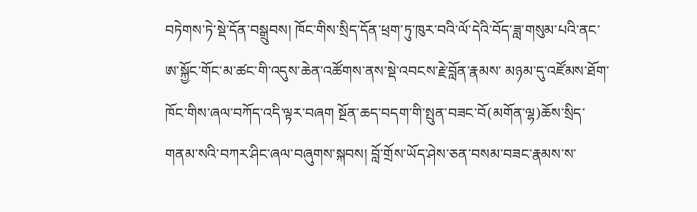བཏེགས་ཏེ་སྡེ་དོན་བསྒྲུབས། ཁོང་གིས་སྲིད་དོན་ཕྲག་ཏུ་ཁུར་བའི་ལོ་དེའི་བོད་ཟླ་གསུམ་པའི་ནང་ཨ་སྐྱོང་གོང་མ་ཚང་གི་འདུས་ཆེན་འཚོགས་ནས་སྡེ་འབངས་རྗེ་བློན་རྣམས་ མཉམ་དུ་འཛོམས་ཐོག་ཁོང་གིས་ཞལ་བཀོད་འདི་ལྟར་བཞག སྔོན་ཆད་བདག་གི་སྤུན་བཟང་བོ(མགོན་ལྷ)ཆོས་སྲིད་གནམ་སའི་བཀར་ཤིང་ཞལ་བཞུགས་སྐབས། བློ་གྲོས་ཡོད་ཤེས་ཅན་བསམ་བཟང་རྣམས་ས་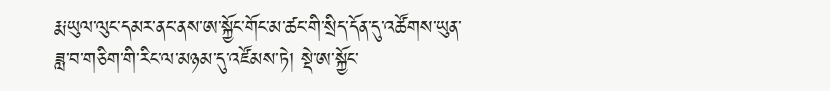རྨ་ཡུལ་ལུང་དམར་ནང་ནས་ཨ་སྐྱོང་གོང་མ་ཚང་གི་སྲིད་དོན་དུ་འཚོགས་ཡུན་ཟླ་བ་གཅིག་གི་རིང་ལ་མཉམ་དུ་འཛོམས་ཏེ། སྡེ་ཨ་སྐྱོང་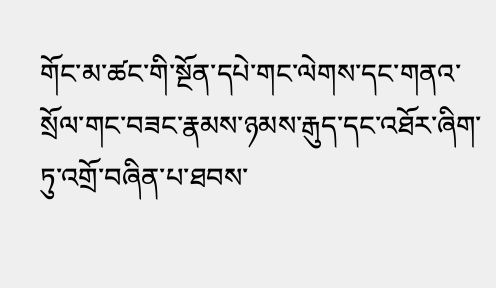གོང་མ་ཚང་གི་སྔོན་དཔེ་གང་ལེགས་དང་གནའ་སྲོལ་གང་བཟང་རྣམས་ཉམས་རྒུད་དང་འཐོར་ཞིག་ཏུ་འགྲོ་བཞིན་པ་ཐབས་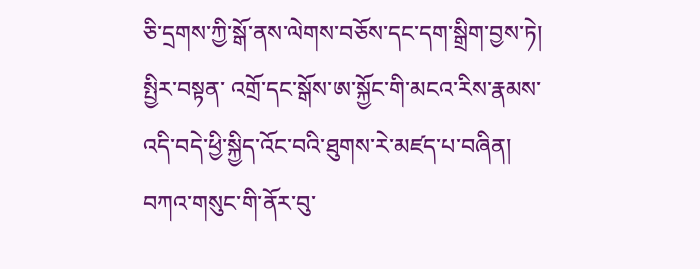ཅི་དྲགས་ཀྱི་སྒོ་ནས་ལེགས་བཅོས་དང་དག་སྒྲིག་བྱས་ཏེ། སྤྱིར་བསྟན་ འགྲོ་དང་སྒོས་ཨ་སྐྱོང་གི་མངའ་རིས་རྣམས་འདི་བདེ་ཕྱི་སྐྱིད་འོང་བའི་ཐུགས་རེ་མཛད་པ་བཞིན། བཀའ་གསུང་གི་ནོར་བུ་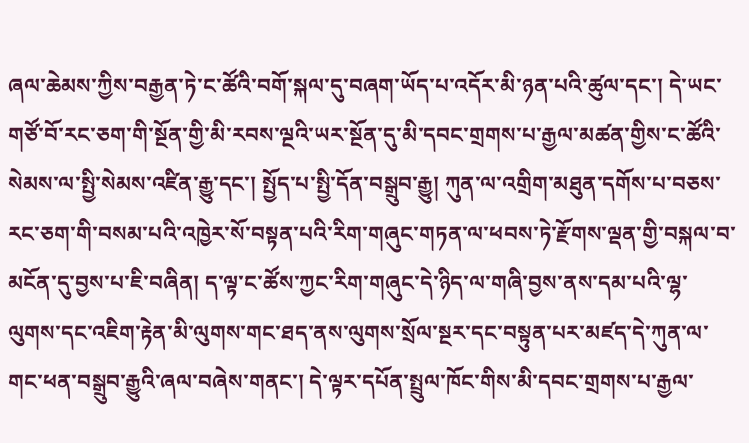ཞལ་ཆེམས་ཀྱིས་བརྒྱན་ཏེ་ང་ཚོའི་བགོ་སྐལ་དུ་བཞག་ཡོད་པ་འདོར་མི་ཉན་པའི་ཚུལ་དང་། དེ་ཡང་གཙོ་བོ་རང་ཅག་གི་སྔོན་གྱི་མི་རབས་ལྔའི་ཡར་སྔོན་དུ་མི་དབང་གྲགས་པ་རྒྱལ་མཚན་གྱིས་ང་ཚོའི་སེམས་ལ་སྤྱི་སེམས་འཛིན་རྒྱུ་དང་། སྤྱོད་པ་སྤྱི་དོན་བསྒྲུབ་རྒྱུ། ཀུན་ལ་འགྲིག་མཐུན་དགོས་པ་བཅས་རང་ཅག་གི་བསམ་པའི་འཁྱེར་སོ་བསྟན་པའི་རིག་གཞུང་གཏན་ལ་ཕབས་ཏེ་རྫོགས་ལྡན་གྱི་བསྐལ་བ་མངོན་དུ་བྱས་པ་ཇི་བཞིན། ད་ལྟ་ང་ཚོས་ཀྱང་རིག་གཞུང་དེ་ཉིད་ལ་གཞི་བྱས་ནས་དམ་པའི་ལྷ་ལུགས་དང་འཇིག་རྟེན་མི་ལུགས་གང་ཐད་ནས་ལུགས་སྲོལ་སྔར་དང་བསྟུན་པར་མཛད་དེ་ཀུན་ལ་གང་ཕན་བསྒྲུབ་རྒྱུའི་ཞལ་བཞེས་གནང་། དེ་ལྟར་དཔོན་སྤྲུལ་ཁོང་གིས་མི་དབང་གྲགས་པ་རྒྱལ་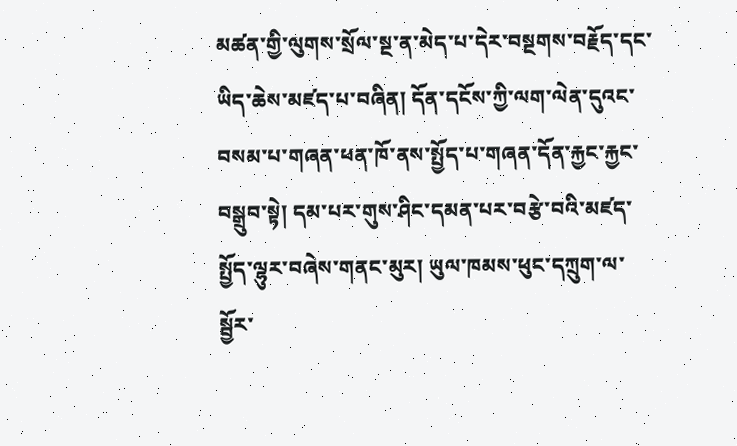མཚན་གྱི་ལུགས་སྲོལ་སྔ་ན་མེད་པ་དེར་བསྔགས་བརྗོད་དང་ཡིད་ཆེས་མཛད་པ་བཞིན། དོན་དངོས་ཀྱི་ལག་ལེན་དུའང་བསམ་པ་གཞན་ཕན་ཁོ་ནས་སྤྱོད་པ་གཞན་དོན་རྐྱང་རྐྱང་བསྒྲུབ་སྟེ། དམ་པར་གུས་ཤིང་དམན་པར་བརྩེ་བའི་མཛད་སྤྱོད་ལྷུར་བཞེས་གནང་མུར། ཡུལ་ཁམས་ཕུང་དཀྲུག་ལ་སྦྱོར་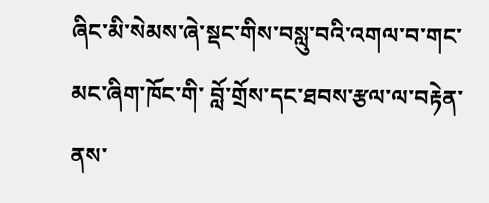ཞིང་མི་སེམས་ཞེ་སྡང་གིས་བསླུ་བའི་འགལ་བ་གང་མང་ཞིག་ཁོང་གི་ བློ་གྲོས་དང་ཐབས་རྩལ་ལ་བརྟེན་ནས་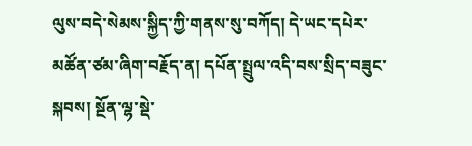ལུས་བདེ་སེམས་སྐྱིད་ཀྱི་གནས་སུ་བཀོད། དེ་ཡང་དཔེར་མཚོན་ཙམ་ཞིག་བརྗོད་ན། དཔོན་སྤྲུལ་འདི་བས་སྲིད་བཟུང་སྐབས། སྔོན་ལྷ་སྡེ་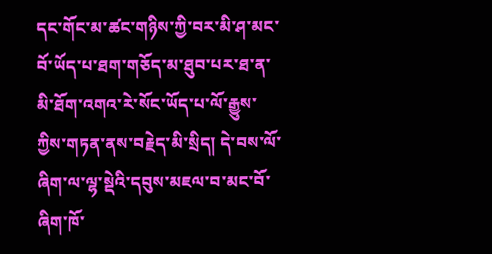དང་གོང་མ་ཚང་གཉིས་ཀྱི་བར་མི་ཤ་མང་བོ་ཡོད་པ་ཐག་གཅོད་མ་ཐུབ་པར་ཐ་ན་མི་ཐོག་འགའ་རེ་སོང་ཡོད་པ་ལོ་རྒྱུས་ཀྱིས་གཏན་ནས་བརྗེད་མི་སྲིད། དེ་བས་ལོ་ཞིག་ལ་ལྷ་སྡེའི་དབུས་མཇལ་བ་མང་བོ་ཞིག་ཁོ་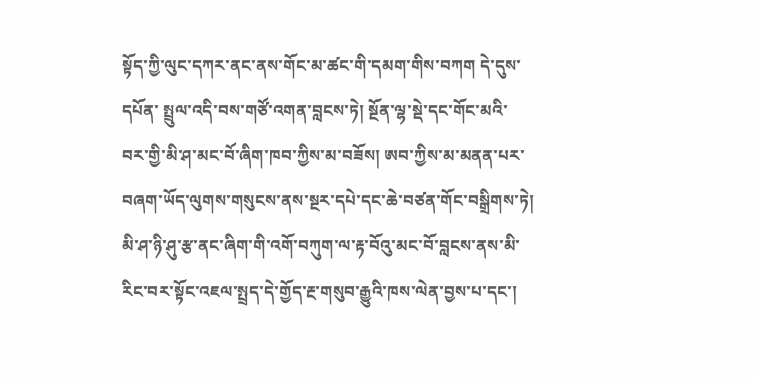སྟོད་ཀྱི་ལུང་དཀར་ནང་ནས་གོང་མ་ཚང་གི་དམག་གིས་བཀག དེ་དུས་དཔོན་ སྤྲུལ་འདི་བས་གཙོ་འགན་བླངས་ཏེ། སྔོན་ལྷ་སྡེ་དང་གོང་མའི་བར་གྱི་མི་ཤ་མང་བོ་ཞིག་ཁབ་ཀྱིས་མ་བཟོས། ཨབ་ཀྱིས་མ་མནན་པར་བཞག་ཡོད་ལུགས་གསུངས་ནས་སྔར་དཔེ་དང་ཆེ་བཙན་གོང་བསྒྲིགས་ཏེ། མི་ཤ་ཉི་ཤུ་རྩ་ནང་ཞིག་གི་འགོ་བཀུག་ལ་རྟ་བོའུ་མང་བོ་བླངས་ནས་མི་རིང་བར་སྟོང་འཇལ་སྤྲད་དེ་གྱོད་རྔ་གསུབ་རྒྱུའི་ཁས་ལེན་བྱས་པ་དང་།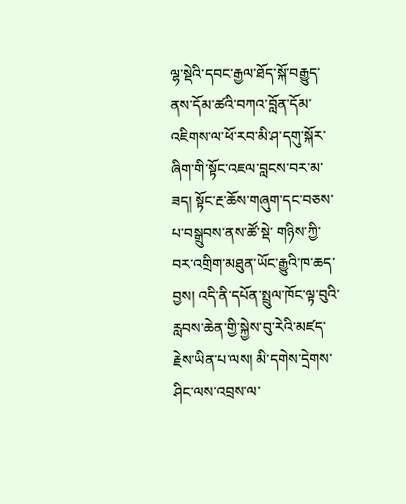ལྷ་སྡེའི་དབང་རྒྱལ་ཐོད་སྐོ་བརྒྱུད་ནས་དོམ་ཚའི་བཀའ་བློན་དོམ་འཇིགས་ལ་ཕོ་རབ་མི་ཤ་དགུ་སྐོར་ཞིག་གི་སྟོང་འཇལ་བླངས་བར་མ་ཟད། སྟོང་རྔ་ཆོས་གཞུག་དང་བཅས་པ་བསྒྲུབས་ནས་ཚོ་སྡེ་ གཉིས་ཀྱི་བར་འགྲིག་མཐུན་ཡོང་རྒྱུའི་ཁ་ཆད་བྱས། འདི་ནི་དཔོན་སྤྲུལ་ཁོང་ལྟ་བུའི་རླབས་ཆེན་གྱི་སྐྱེས་བུ་རེའི་མཛད་རྗེས་ཡིན་པ་ལས། མི་དགེས་དྲེགས་ཤིང་ལས་འབྲས་ལ་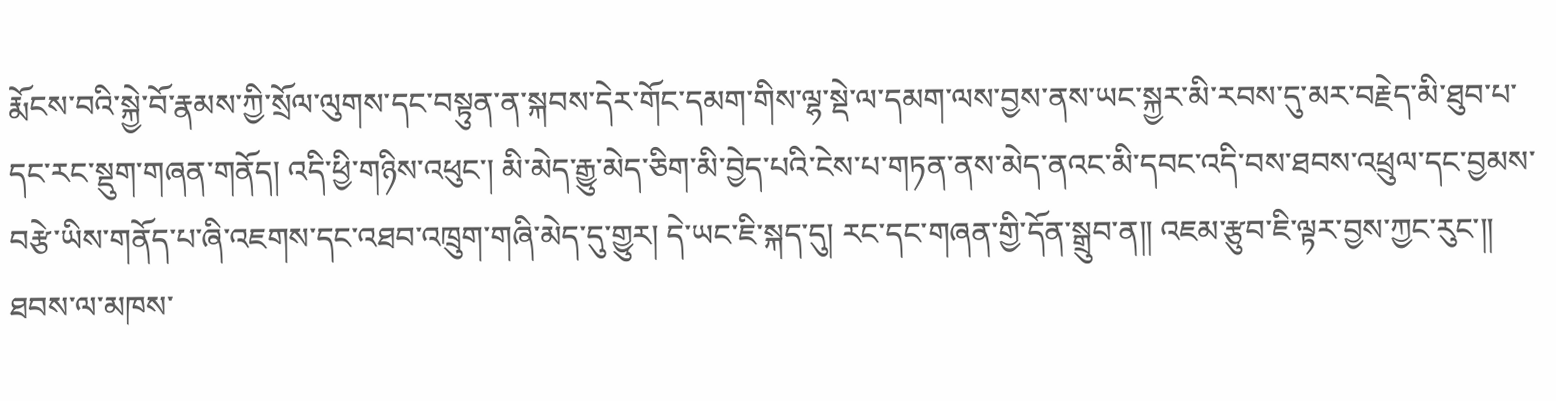རྨོངས་བའི་སྐྱེ་བོ་རྣམས་ཀྱི་སྲོལ་ལུགས་དང་བསྟུན་ན་སྐབས་དེར་གོང་དམག་གིས་ལྷ་སྡེ་ལ་དམག་ལས་བྱས་ནས་ཡང་སྐྱར་མི་རབས་དུ་མར་བརྗེད་མི་ཐུབ་པ་དང་རང་སྡུག་གཞན་གནོད། འདི་ཕྱི་གཉིས་འཕུང་། མི་མེད་རྒྱུ་མེད་ཅིག་མི་བྱེད་པའི་ངེས་པ་གཏན་ནས་མེད་ནའང་མི་དབང་འདི་བས་ཐབས་འཕྲུལ་དང་བྱམས་བརྩེ་ཡིས་གནོད་པ་ཞི་འཇགས་དང་འཐབ་འཁྲུག་གཞི་མེད་དུ་གྱུར། དེ་ཡང་ཇི་སྐད་དུ། རང་དང་གཞན་གྱི་དོན་སྒྲུབ་ན༎ འཇམ་རྩུབ་ཇི་ལྟར་བྱས་ཀྱང་རུང་༎ ཐབས་ལ་མཁས་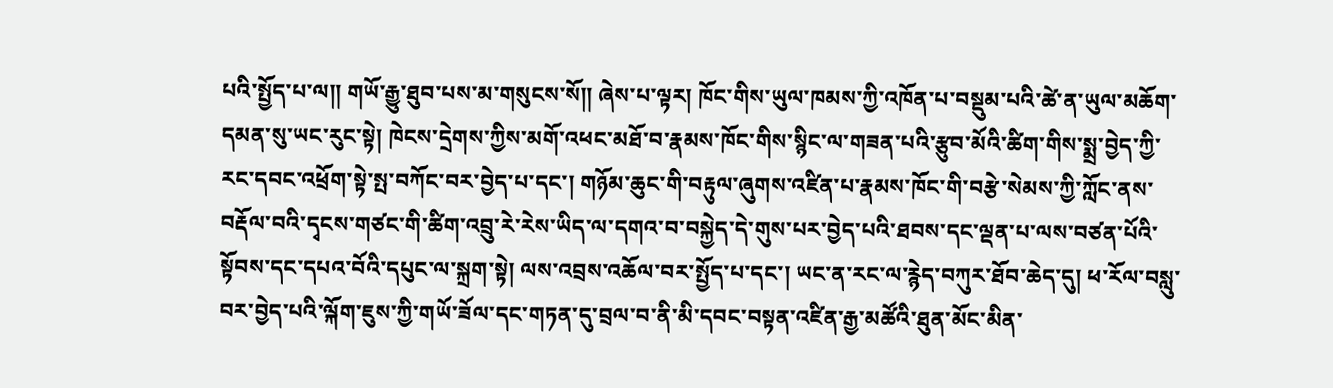པའི་སྤྱོད་པ་ལ༎ གཡོ་རྒྱུ་ཐུབ་པས་མ་གསུངས་སོ༎ ཞེས་པ་ལྟར། ཁོང་གིས་ཡུལ་ཁམས་ཀྱི་འཁོན་པ་བསྡུམ་པའི་ཚེ་ན་ཡུལ་མཆོག་དམན་སུ་ཡང་རུང་སྟེ། ཁེངས་དྲེགས་ཀྱིས་མགོ་འཕང་མཐོ་བ་རྣམས་ཁོང་གིས་སྙིང་ལ་གཟན་པའི་རྩུབ་མོའི་ཚིག་གིས་སྨྲ་བྱེད་ཀྱི་རང་དབང་འཕྲོག་སྟེ་སྤ་བཀོང་བར་བྱེད་པ་དང་། གཉོམ་ཆུང་གི་བརྟུལ་ཞུགས་འཛིན་པ་རྣམས་ཁོང་གི་བརྩེ་སེམས་ཀྱི་ཀློང་ནས་བརྡོལ་བའི་དྭངས་གཙང་གི་ཚིག་འབྲུ་རེ་རེས་ཡིད་ལ་དགའ་བ་བསྐྱེད་དེ་གུས་པར་བྱེད་པའི་ཐབས་དང་ལྡན་པ་ལས་བཙན་པོའི་སྟོབས་དང་དཔའ་བོའི་དཔུང་ལ་སྐྲག་སྟེ། ལས་འབྲས་འཆོལ་བར་སྤྱོད་པ་དང་། ཡང་ན་རང་ལ་རྙེད་བཀུར་ཐོབ་ཆེད་དུ། ཕ་རོལ་བསླུ་བར་བྱེད་པའི་ལྐོག་ཇུས་ཀྱི་གཡོ་ཟོལ་དང་གཏན་དུ་བྲལ་བ་ནི་མི་དབང་བསྟན་འཛིན་རྒྱ་མཚོའི་ཐུན་མོང་མིན་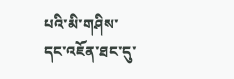པའི་མི་གཤིས་དང་འཇོན་ཐང་དུ་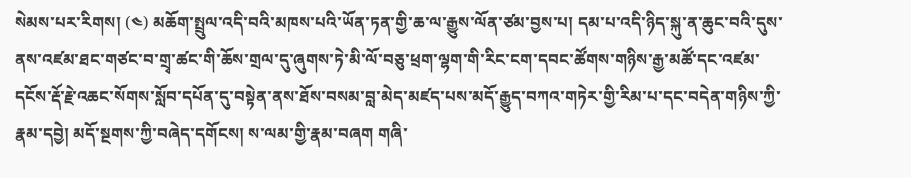སེམས་པར་རིགས། (༤) མཆོག་སྤྲུལ་འདི་བའི་མཁས་པའི་ཡོན་ཏན་གྱི་ཆ་ལ་རྒྱུས་ལོན་ཙམ་བྱས་པ། དམ་པ་འདི་ཉིད་སྐུ་ན་ཆུང་བའི་དུས་ནས་འཛམ་ཐང་གཙང་བ་གྲྭ་ཚང་གི་ཆོས་གྲལ་དུ་ཞུགས་ཏེ་མི་ལོ་བཅུ་ཕྲག་ལྷག་གི་རིང་ངག་དབང་ཚོགས་གཉིས་རྒྱ་མཚོ་དང་འཛམ་དངོས་རྡོ་རྗེ་འཆང་སོགས་སློབ་དཔོན་དུ་བསྟེན་ནས་ཐོས་བསམ་བླ་མེད་མཛད་པས་མདོ་རྒྱུད་བཀའ་གཏེར་གྱི་རིམ་པ་དང་བདེན་གཉིས་ཀྱི་རྣམ་དབྱེ། མདོ་སྔགས་ཀྱི་བཞེད་དགོངས། ས་ལམ་གྱི་རྣམ་བཞག གཞི་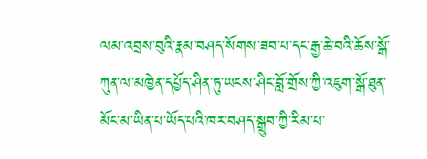ལམ་འབྲས་བུའི་རྣམ་བཤད་སོགས་ཟབ་པ་དང་རྒྱ་ཆེ་བའི་ཆོས་སྒོ་ཀུན་ལ་མཁྱེན་དཔྱོད་ཤིན་ཏུ་ཡངས་ཤིང་བློ་གྲོས་ཀྱི་འཇུག་སྒོ་ཐུན་མོང་མ་ཡིན་པ་ཡོད་པའི་ཁར་བཤད་སྒྲུབ་ཀྱི་རིམ་པ་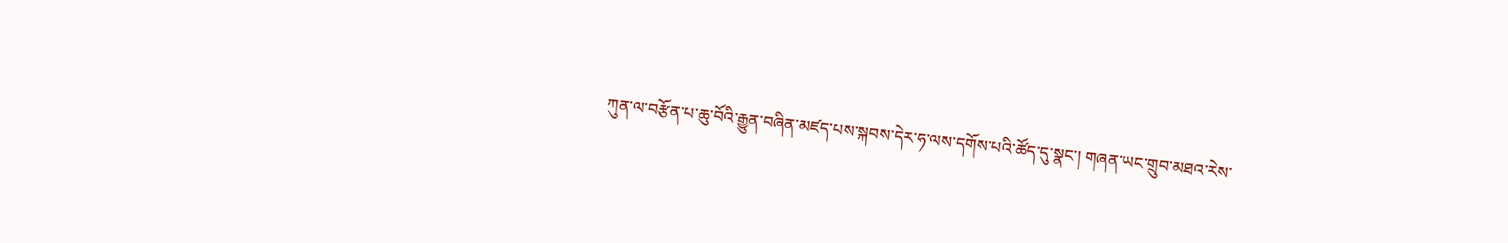ཀུན་ལ་བརྩོན་པ་ཆུ་བོའི་རྒྱུན་བཞིན་མཛད་པས་སྐབས་དེར་ཧ་ལས་དགོས་པའི་ཚོད་དུ་སྣང་། གཞན་ཡང་གྲུབ་མཐའ་རེས་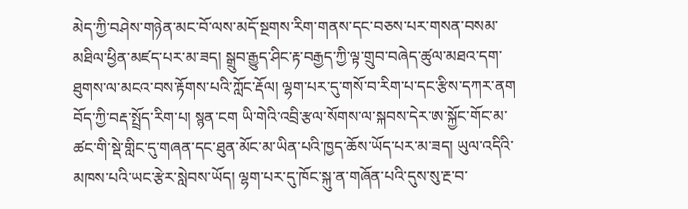མེད་ཀྱི་བཤེས་གཉེན་མང་བོ་ལས་མདོ་སྔགས་རིག་གནས་དང་བཅས་པར་གསན་བསམ་མཐིལ་ཕྱིན་མཛད་པར་མ་ཟད། སྒྲུབ་རྒྱུད་ཤིང་རྟ་བརྒྱད་ཀྱི་ལྟ་གྲུབ་བཞེད་ཚུལ་མཐའ་དག་ཐུགས་ལ་མངའ་བས་རྟོགས་པའི་ཀློང་རྡོལ། ལྷག་པར་དུ་གསོ་བ་རིག་པ་དང་རྩིས་དཀར་ནག བོད་ཀྱི་བརྡ་སྤྲོད་རིག་པ། སྙན་ངག ཡི་གེའི་འབྲི་རྩལ་སོགས་ལ་སྐབས་དེར་ཨ་སྐྱོང་གོང་མ་ཚང་གི་སྡེ་གླིང་དུ་གཞན་དང་ཐུན་མོང་མ་ཡིན་པའི་ཁྱད་ཆོས་ཡོད་པར་མ་ཟད། ཡུལ་འདིའི་མཁས་པའི་ཡང་རྩེར་སླེབས་ཡོད། ལྷག་པར་དུ་ཁོང་སྐུ་ན་གཞོན་པའི་དུས་སུ་རྔ་བ་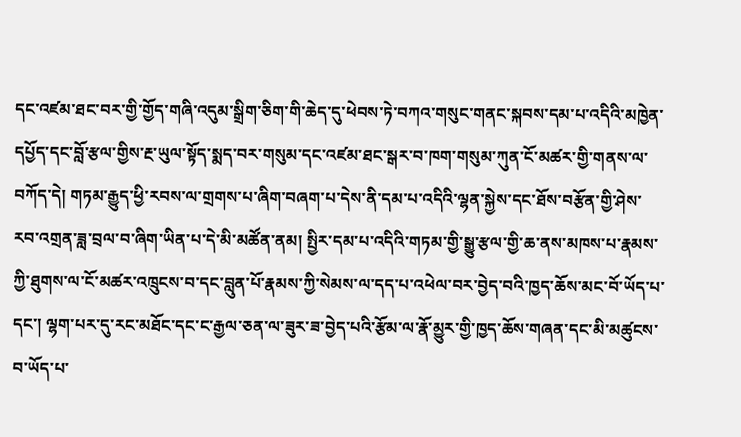དང་འཛམ་ཐང་བར་གྱི་གྱོད་གཞི་འདུམ་སྒྲིག་ཅིག་གི་ཆེད་དུ་ཕེབས་ཏེ་བཀའ་གསུང་གནང་སྐབས་དམ་པ་འདིའི་མཁྱེན་དཔྱོད་དང་བློ་རྩལ་གྱིས་རྔ་ཡུལ་སྟོད་སྨད་བར་གསུམ་དང་འཛམ་ཐང་སྒར་བ་ཁག་གསུམ་ཀུན་ངོ་མཚར་གྱི་གནས་ལ་བཀོད་དེ། གཏམ་རྒྱུད་ཕྱི་རབས་ལ་གྲགས་པ་ཞིག་བཞག་པ་དེས་ནི་དམ་པ་འདིའི་ལྷན་སྐྱེས་དང་ཐོས་བརྩོན་གྱི་ཤེས་རབ་འགྲན་ཟླ་བྲལ་བ་ཞིག་ཡིན་པ་དེ་མི་མཚོན་ནམ། སྤྱིར་དམ་པ་འདིའི་གཏམ་གྱི་སྒྱུ་རྩལ་གྱི་ཆ་ནས་མཁས་པ་རྣམས་ཀྱི་ཐུགས་ལ་ངོ་མཚར་འཁྲུངས་བ་དང་བླུན་པོ་རྣམས་ཀྱི་སེམས་ལ་དད་པ་འཕེལ་བར་བྱེད་བའི་ཁྱད་ཆོས་མང་བོ་ཡོད་པ་དང་། ལྷག་པར་དུ་རང་མཐོང་དང་ང་རྒྱལ་ཅན་ལ་ཟུར་ཟ་བྱེད་པའི་རྩོམ་ལ་རྣོ་མྱུར་གྱི་ཁྱད་ཆོས་གཞན་དང་མི་མཚུངས་བ་ཡོད་པ་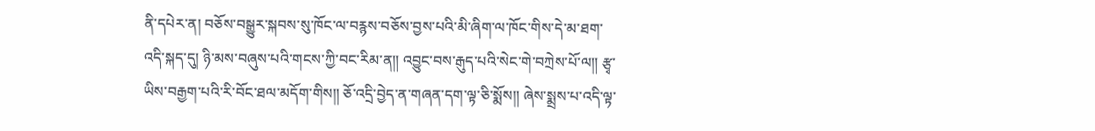ནི་དཔེར་ན། བཅོས་བསྒྱུར་སྐབས་སུ་ཁོང་ལ་བརྙས་བཅོས་བྱས་པའི་མི་ཞིག་ལ་ཁོང་གིས་དེ་མ་ཐག་འདི་སྐད་དུ། ཉི་མས་བཞུས་པའི་གངས་ཀྱི་བང་རིམ་ན༎ འབྱུང་བས་རྒུད་པའི་སེང་གེ་བཀྲེས་པོ་ལ༎ རྩྭ་ཡིས་བརྒྱག་པའི་རི་བོང་ཐལ་མདོག་གིས༎ ཅོ་འདྲི་བྱེད་ན་གཞན་དག་ལྟ་ཅི་སྨོས༎ ཞེས་སྨྲས་པ་འདི་ལྟ་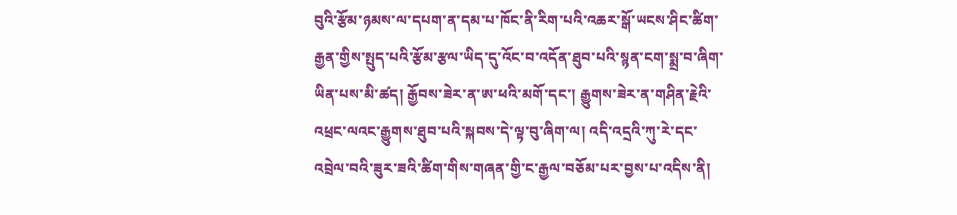བུའི་རྩོམ་ཉམས་ལ་དཔག་ན་དམ་པ་ཁོང་ནི་རིག་པའི་འཆར་སྒོ་ཡངས་ཤིང་ཚིག་རྒྱན་གྱིས་སྤུད་པའི་རྩོམ་རྩལ་ཡིད་དུ་འོང་བ་འདོན་ཐུབ་པའི་སྙན་ངག་སྨྲ་བ་ཞིག་ཡིན་པས་མི་ཚད། རྒྱོབས་ཟེར་ན་ཨ་ཕའི་མགོ་དང་། རྒྱུགས་ཟེར་ན་གཤིན་རྗེའི་འཕྲང་ལའང་རྒྱུགས་ཐུབ་པའི་སྐབས་དེ་ལྟ་བུ་ཞིག་ལ། འདི་འདྲའི་ཀུ་རེ་དང་འབྲེལ་བའི་ཟུར་ཟའི་ཚིག་གིས་གཞན་གྱི་ང་རྒྱལ་བཅོམ་པར་བྱས་པ་འདིས་ནི།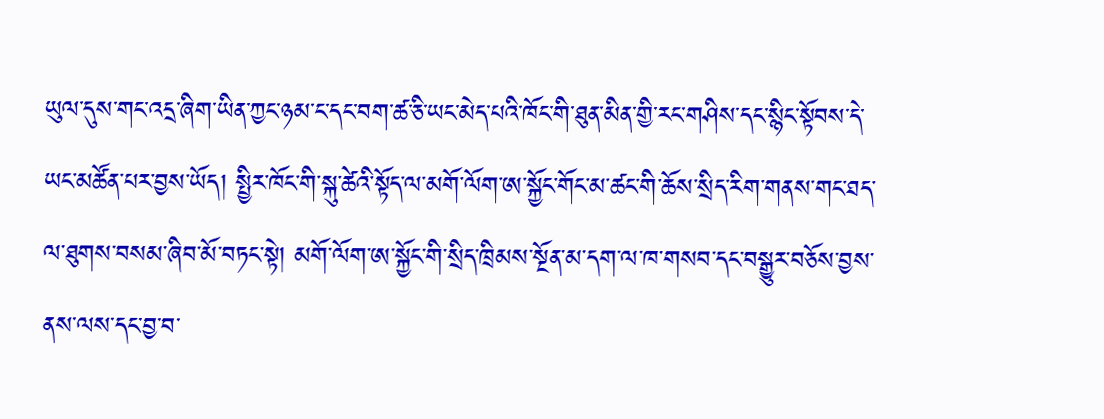ཡུལ་དུས་གང་འདྲ་ཞིག་ཡིན་ཀྱང་ཉམ་ང་དང་བག་ཚ་ཅི་ཡང་མེད་པའི་ཁོང་གི་ཐུན་མིན་གྱི་རང་གཤིས་དང་སྙིང་སྟོབས་དེ་ཡང་མཚོན་པར་བྱས་ཡོད། སྤྱིར་ཁོང་གི་སྐུ་ཚེའི་སྟོད་ལ་མགོ་ལོག་ཨ་སྐྱོང་གོང་མ་ཚང་གི་ཆོས་སྲིད་རིག་གནས་གང་ཐད་ལ་ཐུགས་བསམ་ཞིབ་མོ་བཏང་སྟེ། མགོ་ལོག་ཨ་སྐྱོང་གི་སྲིད་ཁྲིམས་སྔོན་མ་དག་ལ་ཁ་གསབ་དང་བསྒྱུར་བཅོས་བྱས་ནས་ལས་དང་བྱ་བ་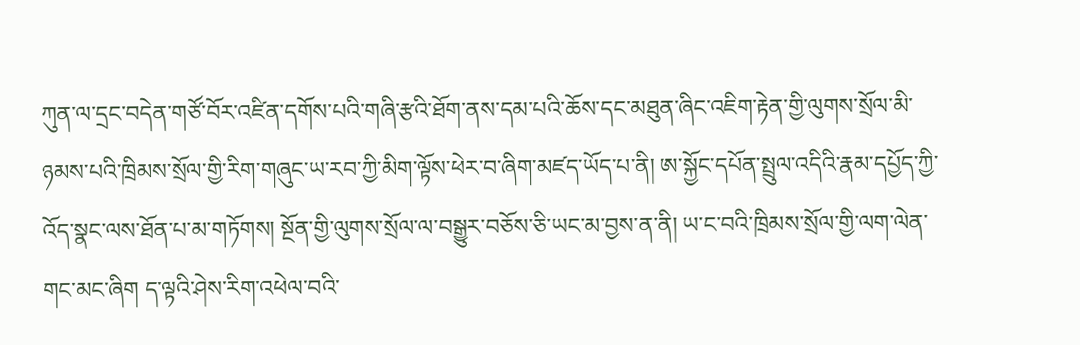ཀུན་ལ་དྲང་བདེན་གཙོ་བོར་འཛིན་དགོས་པའི་གཞི་རྩའི་ཐོག་ནས་དམ་པའི་ཆོས་དང་མཐུན་ཞིང་འཇིག་རྟེན་གྱི་ལུགས་སྲོལ་མི་ཉམས་པའི་ཁྲིམས་སྲོལ་གྱི་རིག་གཞུང་ཡ་རབ་ཀྱི་མིག་ལྟོས་ཕེར་བ་ཞིག་མཛད་ཡོད་པ་ནི། ཨ་སྐྱོང་དཔོན་སྤྲུལ་འདིའི་རྣམ་དཔྱོད་ཀྱི་འོད་སྣང་ལས་ཐོན་པ་མ་གཏོགས། སྔོན་གྱི་ལུགས་སྲོལ་ལ་བསྒྱུར་བཅོས་ཅི་ཡང་མ་བྱས་ན་ནི། ཡ་ང་བའི་ཁྲིམས་སྲོལ་གྱི་ལག་ལེན་གང་མང་ཞིག ད་ལྟའི་ཤེས་རིག་འཕེལ་བའི་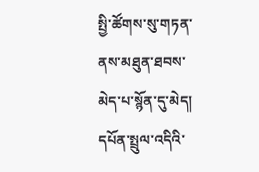སྤྱི་ཚོགས་སུ་གཏན་ནས་མཐུན་ཐབས་མེད་པ་སྙོན་དུ་མེད། དཔོན་སྤྲུལ་འདིའི་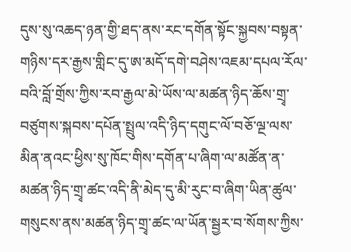དུས་སུ་འཆད་ཉན་གྱི་ཐད་ནས་རང་དགོན་སྟོང་སྐྱབས་བསྟན་གཉིས་དར་རྒྱས་གླིང་དུ་ཨ་མདོ་དགེ་བཤེས་འཇམ་དཔལ་རོལ་བའི་བློ་གྲོས་ཀྱིས་རབ་རྒྱལ་མེ་ཡོས་ལ་མཚན་ཉིད་ཆོས་གྲྭ་བཙུགས་སྐབས་དཔོན་སྤྲུལ་འདི་ཉིད་དགུང་ལོ་བཅོ་ལྔ་ལས་མིན་ནའང་ཕྱིས་སུ་ཁོང་གིས་དགོན་པ་ཞིག་ལ་མཚོན་ན་མཚན་ཉིད་གྲྭ་ཚང་འདི་ནི་མེད་དུ་མི་རུང་བ་ཞིག་ཡིན་ཚུལ་གསུངས་ནས་མཚན་ཉིད་གྲྭ་ཚང་ལ་ཡོན་སྦྱར་བ་སོགས་ཀྱིས་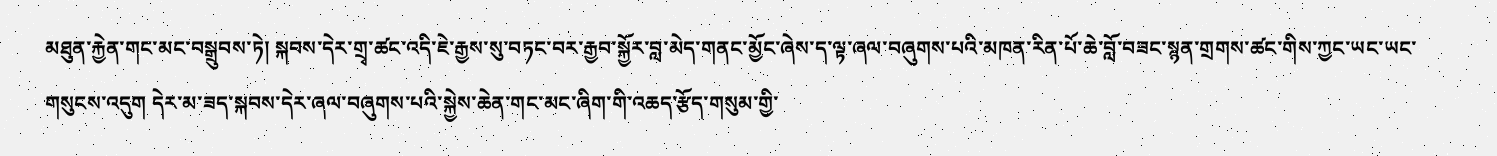མཐུན་རྐྱེན་གང་མང་བསྒྲུབས་ཏེ། སྐབས་དེར་གྲྭ་ཚང་འདི་ཇེ་རྒྱས་སུ་བཏང་བར་རྒྱབ་སྐྱོར་བླ་མེད་གནང་མྱོང་ཞེས་ད་ལྟ་ཞལ་བཞུགས་པའི་མཁན་རིན་པོ་ཆེ་བློ་བཟང་སྙན་གྲགས་ཚང་གིས་ཀྱང་ཡང་ཡང་གསུངས་འདུག དེར་མ་ཟད་སྐབས་དེར་ཞལ་བཞུགས་པའི་སྐྱེས་ཆེན་གང་མང་ཞིག་གི་འཆད་རྩོད་གསུམ་གྱི་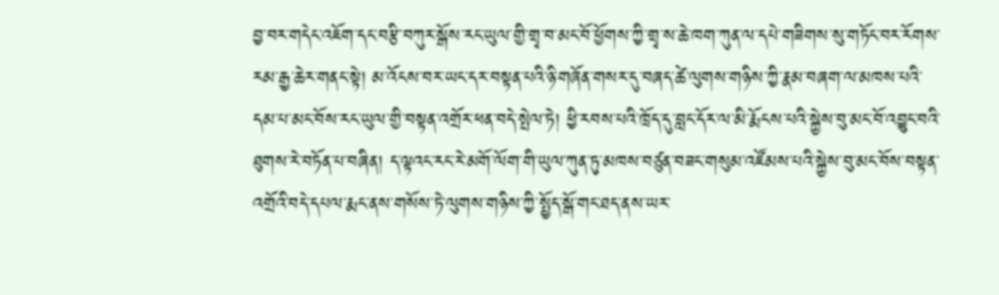བྱ་བར་གདེང་འཇོག་དང་བརྩི་བཀུར་སྒོས་རང་ཡུལ་གྱི་གྲྭ་བ་མང་བོ་ཕྱོགས་ཀྱི་གྲྭ་ས་ཆེ་ཁག་ཀུན་ལ་དཔེ་གཟིགས་སུ་གཏོང་བར་རོགས་རམ་རྒྱ་ཆེར་གནང་སྟེ། མ་འོངས་བར་ཡང་དར་བསྟན་པའི་ཉི་གཞོན་གསར་དུ་བཞད་ཚེ་ལུགས་གཉིས་ཀྱི་རྣམ་བཞག་ལ་མཁས་པའི་དམ་པ་མང་བོས་རང་ཡུལ་གྱི་བསྟན་འགྲོར་ཕན་བདེ་སྤེལ་ཏེ། ཕྱི་རབས་པའི་ཁྲོད་དུ་བླང་དོར་ལ་མི་རྨོངས་པའི་སྐྱེས་བུ་མང་བོ་འབྱུང་བའི་ཐུགས་རེ་བཏོན་པ་བཞིན། ད་ལྟའང་རང་རེ་མགོ་ལོག་གི་ཡུལ་ཀུན་ཏུ་མཁས་བཙུན་བཟང་གསུམ་འཛོམས་པའི་སྐྱེས་བུ་མང་བོས་བསྟན་འགྲོའི་བདེ་དཔལ་རྨང་ནས་གསོས་ཏེ་ལུགས་གཉིས་ཀྱི་སྤྱོད་སྒོ་གང་ཐད་ནས་ཡར་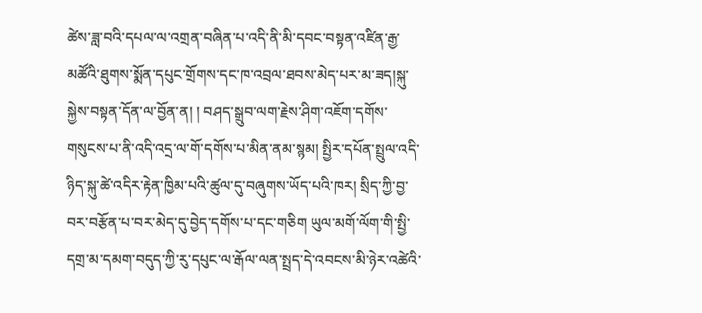ཚེས་ཟླ་བའི་དཔལ་ལ་འགྲན་བཞིན་པ་འདི་ནི་མི་དབང་བསྟན་འཛིན་རྒྱ་མཚོའི་ཐུགས་སྨོན་དཔུང་གྲོགས་དང་ཁ་འབྲལ་ཐབས་མེད་པར་མ་ཟད།སྐུ་སྐྱེས་བསྟན་དོན་ལ་བྱོན་ན། ། བཤད་སྒྲུབ་ལག་རྗེས་ཤིག་འཇོག་དགོས་གསུངས་པ་ནི་འདི་འདྲ་ལ་གོ་དགོས་པ་མིན་ནམ་སྙམ། སྤྱིར་དཔོན་སྤྲུལ་འདི་ཉིད་སྐུ་ཚེ་འདིར་རྟེན་ཁྱིམ་པའི་ཚུལ་དུ་བཞུགས་ཡོད་པའི་ཁར། སྲིད་ཀྱི་བྱ་བར་བརྩོན་པ་བར་མེད་དུ་བྱེད་དགོས་པ་དང་གཅིག ཡུལ་མགོ་ལོག་གི་སྤྱི་དགྲ་མ་དམག་བདུད་ཀྱི་རུ་དཔུང་ལ་རྒོལ་ལན་སྤྲད་དེ་འབངས་མི་ཉེར་འཚེའི་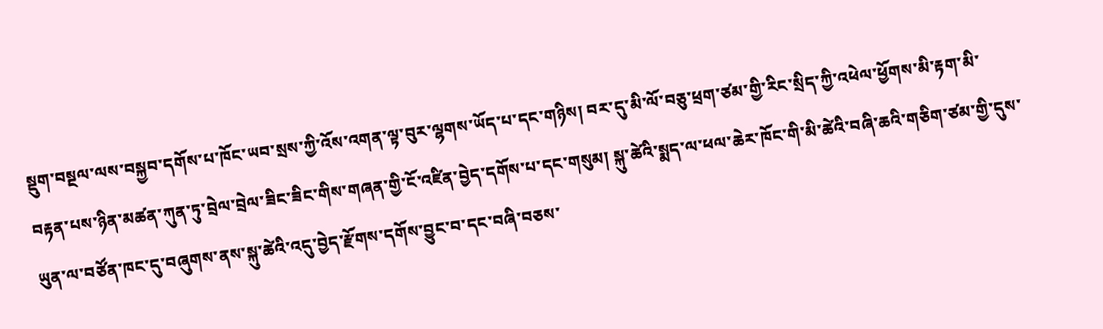སྡུག་བསྔལ་ལས་བསྐྱབ་དགོས་པ་ཁོང་ཡབ་སྲས་ཀྱི་འོས་འགན་ལྟ་བུར་ལྷགས་ཡོད་པ་དང་གཉིས། བར་དུ་མི་ལོ་བཅུ་ཕྲག་ཙམ་གྱི་རིང་སྲིད་ཀྱི་འཕེལ་ཕྱོགས་མི་རྟག་མི་བརྟན་པས་ཉིན་མཚན་ཀུན་ཏུ་བྲེལ་བྲེལ་ཟིང་ཟིང་གིས་གཞན་གྱི་ངོ་འཛིན་བྱེད་དགོས་པ་དང་གསུམ། སྐུ་ཚེའི་སྨད་ལ་ཕལ་ཆེར་ཁོང་གི་མི་ཚེའི་བཞི་ཆའི་གཅིག་ཙམ་གྱི་དུས་ཡུན་ལ་བཙོན་ཁང་དུ་བཞུགས་ནས་སྐུ་ཚེའི་འདུ་བྱེད་རྫོགས་དགོས་བྱུང་བ་དང་བཞི་བཅས་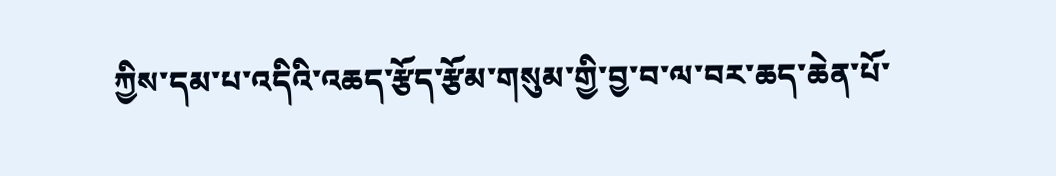ཀྱིས་དམ་པ་འདིའི་འཆད་རྩོད་རྩོམ་གསུམ་གྱི་བྱ་བ་ལ་བར་ཆད་ཆེན་པོ་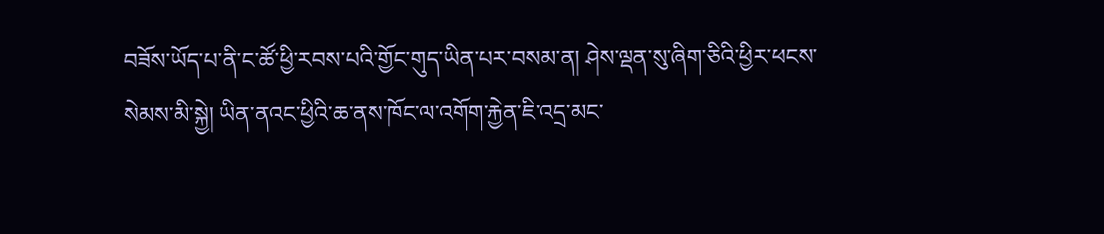བཟོས་ཡོད་པ་ནི་ང་ཚོ་ཕྱི་རབས་པའི་གྱོང་གུད་ཡིན་པར་བསམ་ན། ཤེས་ལྡན་སུ་ཞིག་ཅིའི་ཕྱིར་ཕངས་སེམས་མི་སྐྱེ། ཡིན་ནའང་ཕྱིའི་ཆ་ནས་ཁོང་ལ་འགོག་རྐྱེན་ཇི་འདྲ་མང་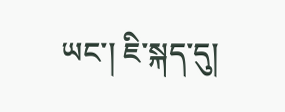ཡང་། ཇི་སྐད་དུ།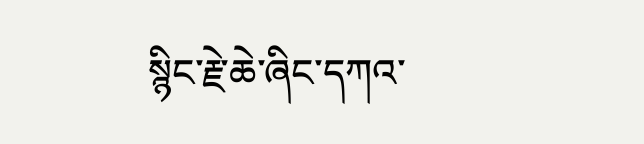སྙིང་རྗེ་ཆེ་ཞིང་དཀའ་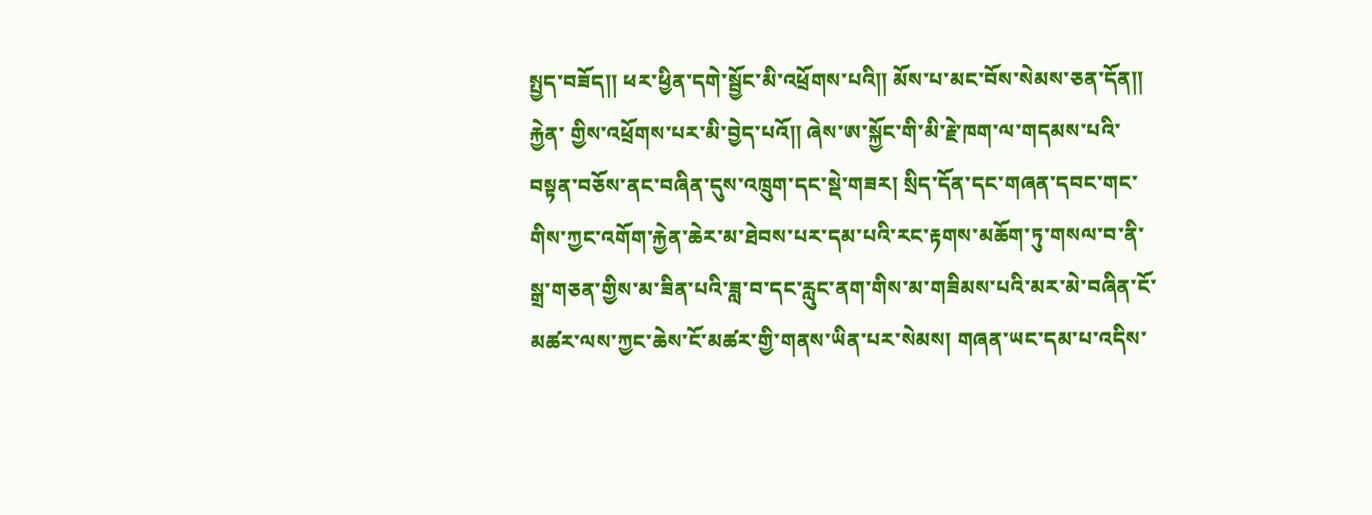སྤྱད་བཟོད།། ཕར་ཕྱིན་དགེ་སྦྱོང་མི་འཕྲོགས་པའི༎ མོས་པ་མང་བོས་སེམས་ཅན་དོན༎ རྐྱེན་ གྱིས་འཕྲོགས་པར་མི་བྱེད་པའོ༎ ཞེས་ཨ་སྐྱོང་གི་མི་རྗེ་ཁག་ལ་གདམས་པའི་བསྟན་བཅོས་ནང་བཞིན་དུས་འཁྲུག་དང་སྡེ་གཟར། སྲིད་དོན་དང་གཞན་དབང་གང་ གིས་ཀྱང་འགོག་རྐྱེན་ཆེར་མ་ཐེབས་པར་དམ་པའི་རང་རྟགས་མཆོག་ཏུ་གསལ་བ་ནི་སྒྲ་གཅན་གྱིས་མ་ཟིན་པའི་ཟླ་བ་དང་རླུང་ནག་གིས་མ་གཟིམས་པའི་མར་མེ་བཞིན་ངོ་མཚར་ལས་ཀྱང་ཆེས་ངོ་མཚར་གྱི་གནས་ཡིན་པར་སེམས། གཞན་ཡང་དམ་པ་འདིས་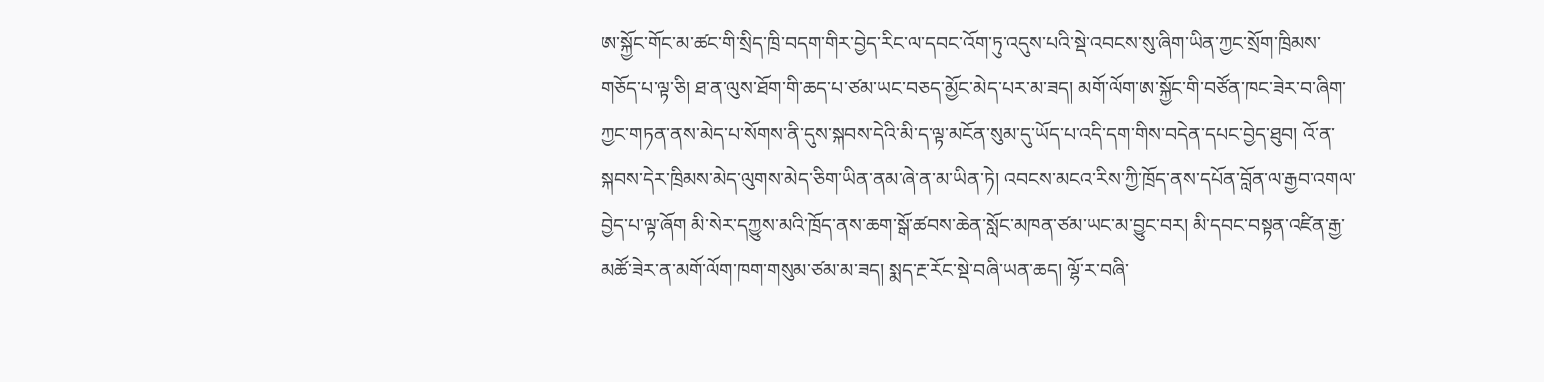ཨ་སྐྱོང་གོང་མ་ཚང་གི་སྲིད་ཁྲི་བདག་གིར་བྱེད་རིང་ལ་དབང་འོག་ཏུ་འདུས་པའི་སྡེ་འབངས་སུ་ཞིག་ཡིན་ཀྱང་སྲོག་ཁྲིམས་གཅོད་པ་ལྟ་ཅི། ཐ་ན་ལུས་ཐོག་གི་ཆད་པ་ཙམ་ཡང་བཅད་མྱོང་མེད་པར་མ་ཟད། མགོ་ལོག་ཨ་སྐྱོང་གི་བཙོན་ཁང་ཟེར་བ་ཞིག་ཀྱང་གཏན་ནས་མེད་པ་སོགས་ནི་དུས་སྐབས་དེའི་མི་ད་ལྟ་མངོན་སུམ་དུ་ཡོད་པ་འདི་དག་གིས་བདེན་དཔང་བྱེད་ཐུབ། འོ་ན་སྐབས་དེར་ཁྲིམས་མེད་ལུགས་མེད་ཅིག་ཡིན་ནམ་ཞེ་ན་མ་ཡིན་ཏེ། འབངས་མངའ་རིས་ཀྱི་ཁྲོད་ནས་དཔོན་བློན་ལ་རྒྱབ་འགལ་བྱེད་པ་ལྟ་ཞོག མི་སེར་དཀྱུས་མའི་ཁྲོད་ནས་ཆག་སྒོ་ཚབས་ཆེན་སློང་མཁན་ཙམ་ཡང་མ་བྱུང་བར། མི་དབང་བསྟན་འཛིན་རྒྱ་མཚོ་ཟེར་ན་མགོ་ལོག་ཁག་གསུམ་ཙམ་མ་ཟད། སྨད་རྔ་རོང་སྡེ་བཞི་ཡན་ཆད། ལྷོ་ར་བཞི་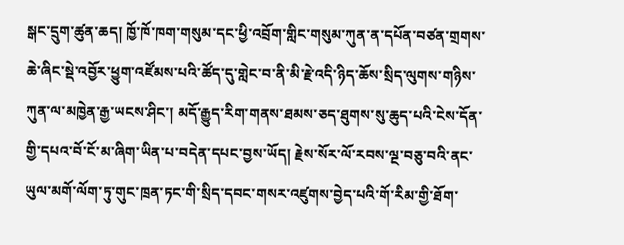སྒང་དྲུག་ཚུན་ཆད། ཁྱོ་ཁོ་ཁག་གསུམ་དང་ཕྱི་འབྲོག་གླིང་གསུམ་ཀུན་ན་དཔོན་བཙན་གྲགས་ཆེ་ཞིང་སྡེ་འབྱོར་ཕྱུག་འཛོམས་པའི་ཚོད་དུ་གླེང་བ་ནི་མི་རྗེ་འདི་ཉིད་ཆོས་སྲིད་ལུགས་གཉིས་ཀུན་ལ་མཁྱེན་རྒྱ་ཡངས་ཤིང་། མདོ་རྒྱུད་རིག་གནས་ཐམས་ཅད་ཐུགས་སུ་ཆུད་པའི་ངེས་དོན་གྱི་དཔའ་བོ་ངོ་མ་ཞིག་ཡིན་པ་བདེན་དཔང་བྱས་ཡོད། རྗེས་སོར་ལོ་རབས་ལྔ་བཅུ་བའི་ནང་ཡུལ་མགོ་ལོག་ཏུ་གུང་ཁྲན་ཏང་གི་སྲིད་དབང་གསར་འཛུགས་བྱེད་པའི་གོ་རིམ་གྱི་ཐོག་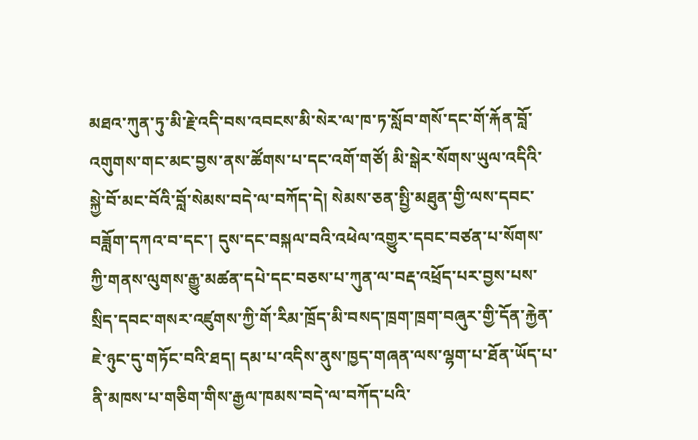མཐའ་ཀུན་ཏུ་མི་རྗེ་འདི་བས་འབངས་མི་སེར་ལ་ཁ་ཏ་སློབ་གསོ་དང་གོ་རྐོན་བློ་འགུགས་གང་མང་བྱས་ནས་ཚོགས་པ་དང་འགོ་གཙོ། མི་སྒེར་སོགས་ཡུལ་འདིའི་སྐྱེ་བོ་མང་བོའི་བློ་སེམས་བདེ་ལ་བཀོད་དེ། སེམས་ཅན་སྤྱི་མཐུན་གྱི་ལས་དབང་བཟློག་དཀའ་བ་དང་། དུས་དང་བསྐལ་བའི་འཕེལ་འགྱུར་དབང་བཙན་པ་སོགས་ཀྱི་གནས་ལུགས་རྒྱུ་མཚན་དཔེ་དང་བཅས་པ་ཀུན་ལ་བརྡ་འཕྲོད་པར་བྱས་པས་སྲིད་དབང་གསར་འཛུགས་ཀྱི་གོ་རིམ་ཁྲོད་མི་བསད་ཁྲག་ཁྲག་བཞུར་གྱི་དོན་རྐྱེན་ཇེ་ཉུང་དུ་གཏོང་བའི་ཐད། དམ་པ་འདིས་ནུས་ཁྱད་གཞན་ལས་ལྷག་པ་ཐོན་ཡོད་པ་ནི་མཁས་པ་གཅིག་གིས་རྒྱལ་ཁམས་བདེ་ལ་བཀོད་པའི་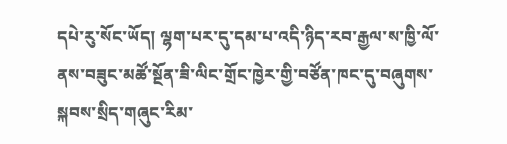དཔེ་རུ་སོང་ཡོད། ལྷག་པར་དུ་དམ་པ་འདི་ཉིད་རབ་རྒྱལ་ས་ཁྱི་ལོ་ནས་བཟུང་མཚོ་སྔོན་ཟི་ལིང་གྲོང་ཁྱེར་གྱི་བཙོན་ཁང་དུ་བཞུགས་སྐབས་སྲིད་གཞུང་རིམ་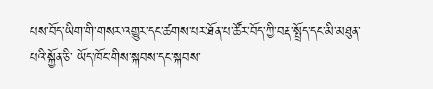པས་བོད་ཡིག་གི་གསར་འགྱུར་དང་ཚགས་པར་ཐོན་པ་ཚོར་བོད་ཀྱི་བརྡ་སྤྲོད་དང་མི་མཐུན་པའི་སྐྱོན་ཅི་ ཡོད་ཁོང་གིས་སྐབས་དང་སྐབས་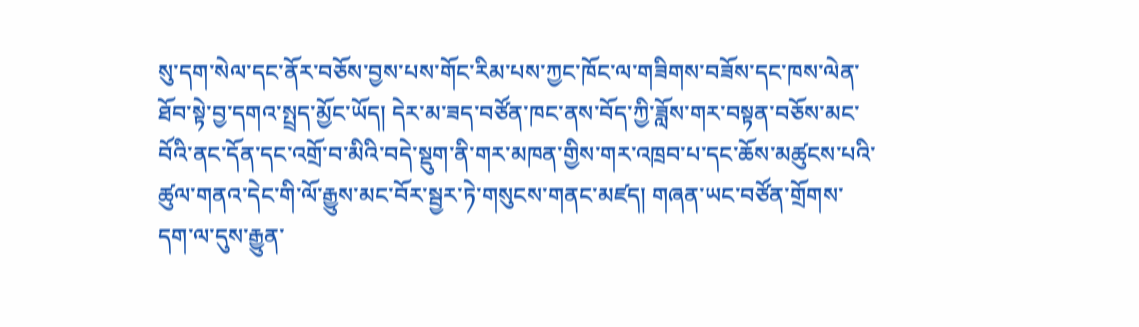སུ་དག་སེལ་དང་ནོར་བཅོས་བྱས་པས་གོང་རིམ་པས་ཀྱང་ཁོང་ལ་གཟིགས་བཟོས་དང་ཁས་ལེན་ཐོབ་སྟེ་བྱ་དགའ་སྤྲད་མྱོང་ཡོད། དེར་མ་ཟད་བཙོན་ཁང་ནས་བོད་ཀྱི་ཟློས་གར་བསྟན་བཅོས་མང་བོའི་ནང་དོན་དང་འགྲོ་བ་མིའི་བདེ་སྡུག་ནི་གར་མཁན་གྱིས་གར་འཁྲབ་པ་དང་ཆོས་མཚུངས་པའི་ཚུལ་གནའ་དེང་གི་ལོ་རྒྱུས་མང་བོར་སྦྱར་ཏེ་གསུངས་གནང་མཛད། གཞན་ཡང་བཙོན་གྲོགས་དག་ལ་དུས་རྒྱུན་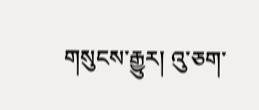གསུངས་རྒྱུར། འུ་ཅག་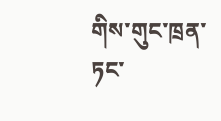གིས་གུང་ཁྲན་ཏང་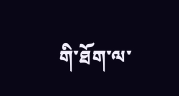གི་ཐོག་ལ་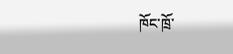ཁོང་ཁྲོ་